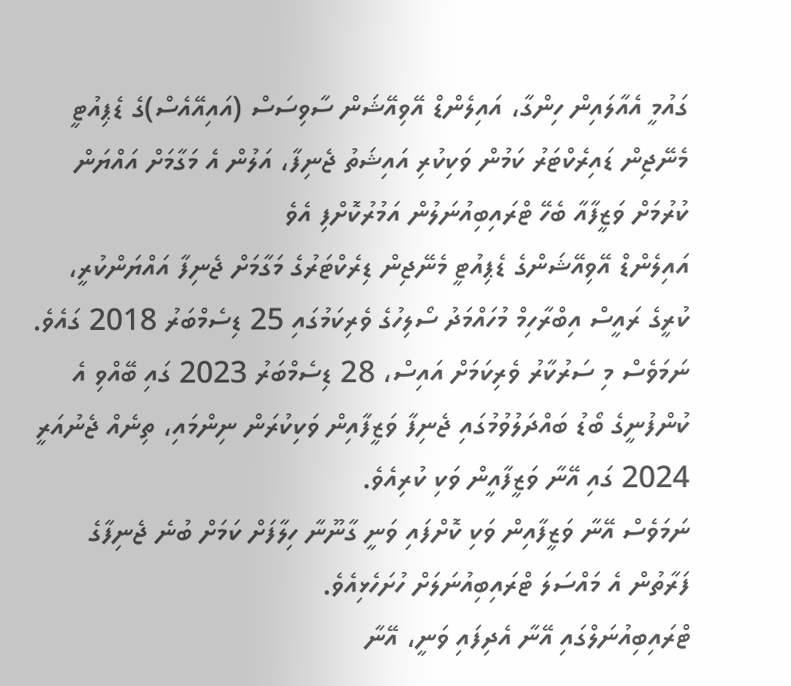ގައުމީ އެއާލައިން ހިންގާ، އައިލެންޑް އޭވިއޭޝަން ސާވިސަސް (އައިއޭއެސް)ގެ ޑެޕިއުޓީ މެނޭޖިން ޑައިރެކްޓަރު ކަމުން ވަކިކުރި އައިޝަތު ޖެނިފާ، އަލުން އެ މަގާމަށް އައްޔަން ކުރުމަށް ވަޒީފާއާ ބެހޭ ޓްރައިބިއުނަލުން އަމުރުކޮށްފި އެވެ
އައިލެންޑް އޭވިއޭޝަންގެ ޑެޕިއުޓީ މެނޭޖިން ޑިރެކްޓަރުގެ މަގާމަށް ޖެނިފާ އައްޔަންކުރީ، ކުރީގެ ރައީސް އިބްރާހިމް މުހައްމަދު ސޯލިހުގެ ވެރިކަމުގައި 25 ޑިސެމްބަރު 2018 ގައެވެ. ނަމަވެސް މި ސަރުކާރު ވެރިކަމަށް އައިސް، 28 ޑިސެމްބަރު 2023 ގައި ބޭއްވި އެ ކުންފުނީގެ ބޯޑު ބައްދަލުވުމުގައި ޖެނިފާ ވަޒީފާއިން ވަކިކުރަން ނިންމައި، ތިނެއް ޖެނުއަރީ 2024 ގައި އޭނާ ވަޒީފާއީން ވަކި ކުރިއެވެ.
ނަމަވެސް އޭނާ ވަޒީފާއިން ވަކި ކޮށްފައި ވަނީ ގާނޫނާ ހިލާފަށް ކަމަށް ބުނެ ޖެނިފާގެ ފަރާތުން އެ މައްސަލަ ޓްރައިބިއުނަލަށް ހުށަހެޅިއެވެ.
ޓްރައިބިއުނަލްގައި އޭނާ އެދިފައި ވަނީ، އޭނާ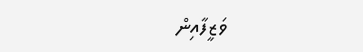ވަޒީފާއިން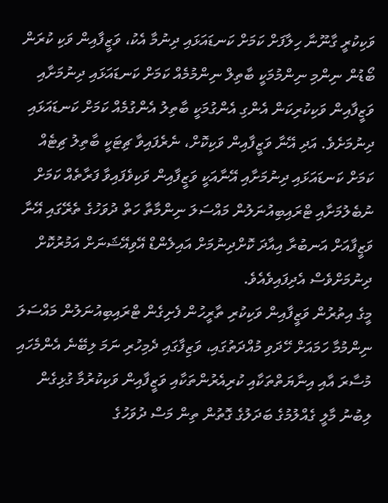ވަކިކުރީ ގާނޫނާ ހިލާފަށް ކަމަށް ކަނޑައަޅައި ދިނުމާ އެކު، ވަޒީފާއިން ވަކި ކުރަން ބޯޑުން ނިންމި ނިންމުމަކީ ބާތިލް ނިންމުމެއް ކަމަށް ކަނޑައަޅައި ދިނުމަށާއި ވަޒީފާއިން ވަކިކުރިކަން އެންގި އެންގުމަކީ ބާތިލު އެންގުމެއް ކަމަށް ކަނޑައަޅައި ދިނުމަށެވެ. އަދި އޭނާ ވަޒީފާއިން ވަކިކޮށް، ނެރެފައިވާ ޗިޓަކީ ބާތިލު ޗިޓެއް ކަމަށް ކަނޑައަޅައި ދިނުމަށާއި އޭނާއަކީ ވަޒީފާއިން ވަކިވެފައިވާ ފަރާތެއް ކަމަށް ނުބެލުމަށާއި ޓްރައިބިއުނަލުން މައްސަލަ ނިންމާތާ ހަތް ދުވަހުގެ ތެރޭގައި އޭނާ ވަޒީފާއަށް އަނބުރާ އިއާދަ ކޮށްދިނުމަށް އައިލެންޑް އޭވިއޭޝަނަށް އަމުރުކޮށް ދިނުމަށްވެސް އެދިފައިވެއެވެ.
މީގެ އިތުރުން ވަޒީފާއިން ވަކިކުރި ތާރީހުން ފެށިގެން ޓްރައިބިއުނަލުން މައްސަލަ ނިންމުމާ ހަމައަށް ހޭދަވި މުއްދަތުގައި، ވަޒިފާގައި ދެމިހުރި ނަމަ ލިބޭނެ އެންމެހައި މުސާރަ އާއި އިނާޔަތްތަކާއި ކުރިއެރުންތަކާއި ވަޒީފާއިން ވަކިކުރުމާ ގުޅިގެން ލިބުނު މާލީ ގެއްލުމުގެ ބަދަލުގެ ގޮތުން ތިން މަސް ދުވަހުގެ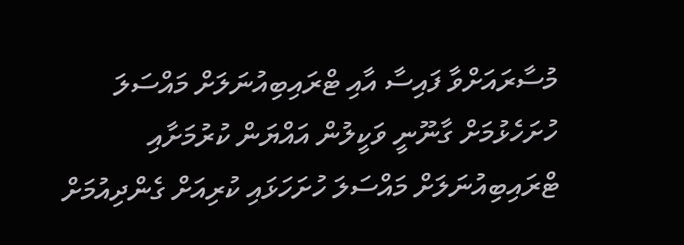މުސާރައަށްވާ ފައިސާ އާއި ޓްރައިބިއުނަލަށް މައްސަލަ ހުށަހެޅުމަށް ގާނޫނީ ވަކީލުން އައްޔަން ކުރުމަށާއި ޓްރައިބިއުނަލަށް މައްސަލަ ހުށަހަޅައި ކުރިއަށް ގެންދިއުމަށް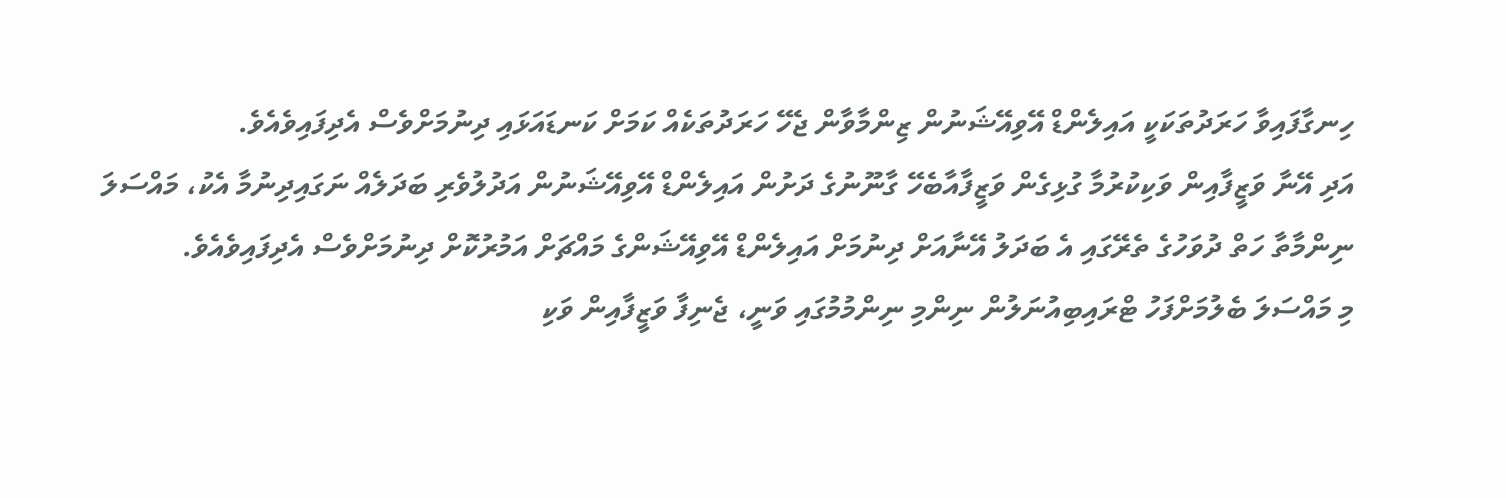ހިނގާފައިވާ ހަރަދުތަކަކީ އައިލެންޑް އޭވިއޭޝަނުން ޒިންމާވާން ޖެހޭ ހަރަދުތަކެއް ކަމަށް ކަނޑައަޅައި ދިނުމަށްވެސް އެދިފައިވެއެވެ.
އަދި އޭނާ ވަޒީފާއިން ވަކިކުރުމާ ގުޅިގެން ވަޒީފާއާބެހޭ ގާނޫނުގެ ދަށުން އައިލެންޑް އޭވިއޭޝަނުން އަދުލުވެރި ބަދަލެއް ނަގައިދިނުމާ އެކު، މައްސަލަ ނިންމާތާ ހަތް ދުވަހުގެ ތެރޭގައި އެ ބަދަލު އޭނާއަށް ދިނުމަށް އައިލެންޑް އޭވިއޭޝަންގެ މައްޗަށް އަމުރުކޮށް ދިނުމަށްވެސް އެދިފައިވެއެވެ.
މި މައްސަލަ ބެލުމަށްފަހު ޓްރައިބިއުނަލުން ނިންމި ނިންމުމުގައި ވަނީ، ޖެނިފާ ވަޒީފާއިން ވަކި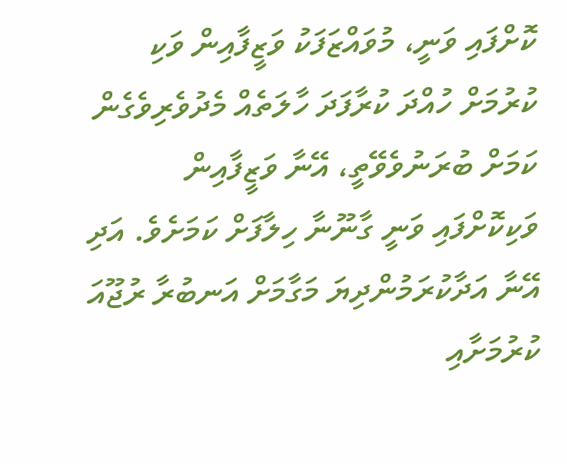ކޮށްފައި ވަނީ، މުވައްޒަފަކު ވަޒީފާއިން ވަކި ކުރުމަށް ހުއްދަ ކުރާފަދަ ހާލަތެއް މެދުވެރިވެގެން ކަމަށް ބުރަނުވެވޭތީ، އޭނާ ވަޒީފާއިން ވަކިކޮށްފައި ވަނީ ގާނޫނާ ހިލާފަށް ކަމަށެވެ. އަދި އޭނާ އަދާކުރަމުންދިޔަ މަގާމަށް އަނބުރާ ރުޖޫއަ ކުރުމަށާއި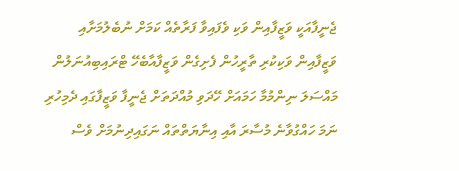ޖެނީފާއަކީ ވަޒީފާއިން ވަކި ވެފައިވާ ފަރާތެއް ކަމަށް ނުބެލުމަށާއި ވަޒީފާއިން ވަކިކުރި ތާރީހުން ފެށިގެން ވަޒީފާއާބެހޭ ޓްރައިބިއުނަލުން މައްސަލަ ނިންމުމާ ހަމައަށް ހޭދަވި މުއްދަތަށް ޖެނީފާ ވަޒީފާގައި ދެމިހުރި ނަމަ ހައްގުވާނެ މުސާރަ އާއި އިނާޔަތްތައް ނަގައިދިނުމަށް ވެސް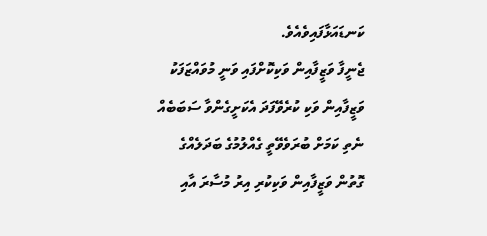ކަނޑައަޅާފައިވެއެވެ.
ޖެނީފާ ވަޒީފާއިން ވަކިކޮށްފައި ވަނީ މުވައްޒަފަކު ވަޒީފާއިން ވަކި ކުރެވޭފަދަ އެކަށީގެންވާ ސަބަބެއް ނެތި ކަމަށް ބުރަވެވޭތީ ގެއްލުމުގެ ބަދަލެއްގެ ގޮތުން ވަޒީފާއިން ވަކިކުރި އިރު މުސާރަ އާއި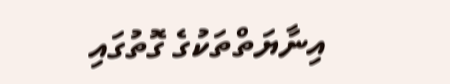އިނާޔަތްތަކުގެ ގޮތުގައި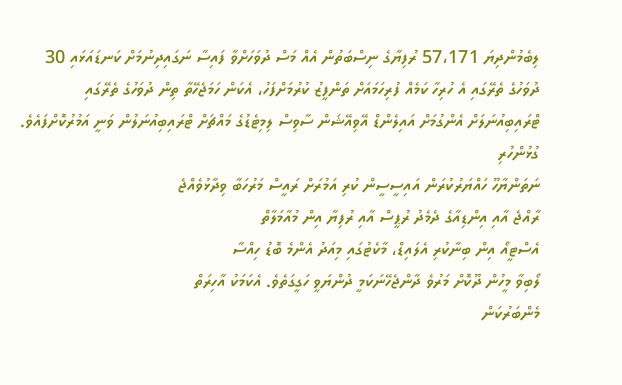ލިބެމުންދިޔަ 57،171 ރުފިޔާގެ ނިސްބަތުން އެއް މަސް ދުވަހަށްވާ ފައިސާ ނަގައިދިނުމަށް ކަނޑައަޅައި 30 ދުވަހުގެ ތެރޭގައި އެ ހުރިހާ ކަމެއް ފުރިހަމައަށް ތަންފީޒު ކުރުމަށްފަހު، އެކަން ހަމަޖެހޭތާ ތިން ދުވަހުގެ ތެރޭގައި ޓްރައިބިއުނަލަށް އެންގުމަށް އައިލެންޑް އޭވިއޭޝަން ސާވިސް ލިމިޓެޑުގެ މައްޗަށް ޓްރައިބިއުނަލުން ވަނީ އަމުރުކޮށްފައެވެ.
ގުޅުންހުރި
ނަތަންޔާހޫ ހައްޔަރުކުރަން އައިސީސީން ކުރި އަމުރަށް ރައީސް މަރުހަބާ ވިދާޅުވެއްޖެ
ރާއްޖެ އާއި އިންޑިއާގެ ދެމެދު ރުޕީސް އާއި ރުފިޔާ އިން މުއާމަލާތް
އެސްޓީއޯ އިން ބިނާކުރި އެލައިޑް، މާކެޓުގައި މިއަދު އެންމެ ބޮޑު ހިއްސާ
ލޯބިވާ މީހުން ދޫކޮށް މަރުވެ ދާންޖެހޭނަކަމީ ދުންޔަވީ ހަގީގަތެވެ. އެކަމަކު އާހިރަތް
މެންބަރުކަން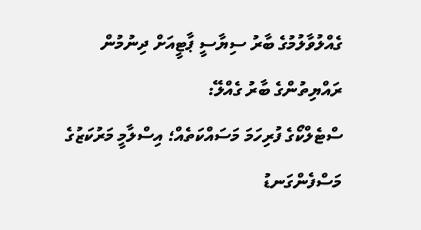ގެއްލުވާލުމުގެ ބާރު ސިޔާސީ ޕާޓީއަށް ދިނުމުން ރައްޔިތުންގެ ބާރު ގެއްލޭ:
ސްޓެލްކޯގެ ފުރިހަމަ މަސައްކަތެއް؛ އިސްލާމީ މަރުކަޒުގެ މަސްފެންގަނޑު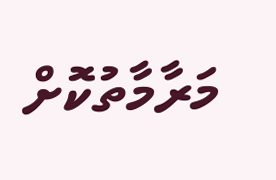މަރާމާތުކޮށް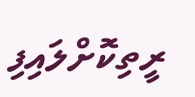ރީތިކޮށްލައިފި